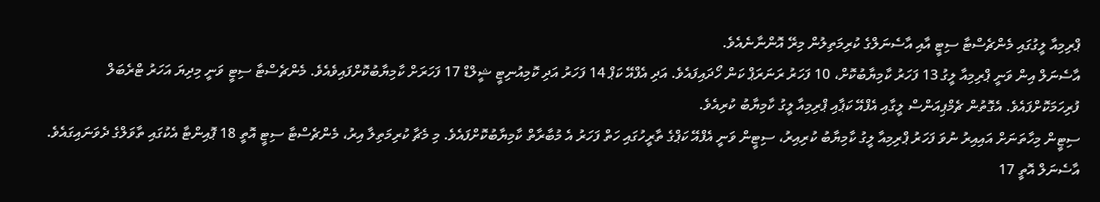ޕްރިމިއާ ލީގުގައި މެންޗެސްޓާ ސިޓީ އާއި އާސެނަލްގެ ކުރިމަތިލުން މިރޭ އޮންނާނެއެވެ.
އާސެނަލް އިން ވަނީ ޕްރިމިއާ ލީގު 13 ފަހަރު ކާމިޔާބުކޮށް، 10 ފަހަރު ރަނަރަޕް ކަން ހޯދައިފައެވެ. އަދި އެފްއޭ ކަޕް 14 ފަހަރު އަދި ކޮމިއުނިޓީ ޝީލްޑް 17 ފަހަރަށް ކާމިޔާބުކޮށްފައިވެއެވެ. މެންޗެސްޓާ ސިޓީ ވަނީ މިދިޔަ އަހަރު ޓްރެބަލް ފުރިހަމަކޮށްފައެވެ. އެގޮތުން ޗެމްޕިއަންސް ލީގާއި އެފްއޭ ކަޕާއި ޕްރިމިއާ ލީގު ކާމިޔާބު ކުރިއެވެ.
ސިޓީން މިހާތަނަށް އައިއިރު ނުވަ ފަހަރު ޕްރިމިއާ ލީގު ކާމިޔާބު ކުރިއިރު، ސިޓީން ވަނީ އެފްއޭ ކަޕްގެ ތާރީހުގައި ހަތް ފަހަރު އެ މުބާރާތް ކާމިޔާބުކޮށްފައެވެ. މި މެޗާ ކުރިމަތިލާ އިރު، މެންޗެސްޓާ ސިޓީ އޮތީ 18 ޕޮއިންޓާ އެކުގައި ތާވަލްގެ ދެވަނައިގައެވެ. އާސެނަލް އޮތީ 17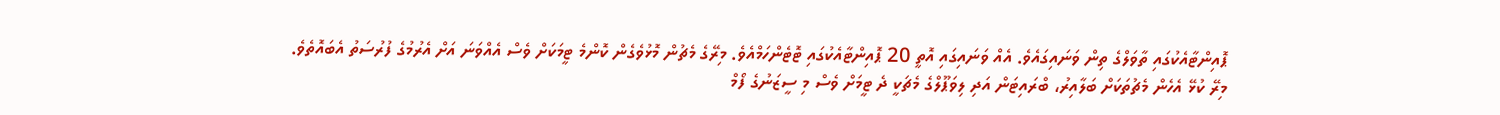ޕޮއިންޓާއެކުގައި ތާވަލްގެ ތިން ވަނައިގައެވެ. އެއް ވަނައިގައި އޮތީ 20 ޕޮއިންޓާއެކުގައި ޓޮޓެންހަމްއެވެ. މިރޭގެ މެޗުން މޮޅުވެގެން ކޮންމެ ޓީމަކަށް ވެސް އެއްވަނަ އަށް އެރުމުގެ ފުރުސަތު އެބައޮތެވެ.
މިރޭ ކުޅޭ އެހެން މެޗުތަކަށް ބަލާއިރު، ބްރައިޓަން އަދި ލިވަޕޫލްގެ މެޗަކީ ދެ ޓީމަށް ވެސް މި ސީޒަނުގެ ފޯމް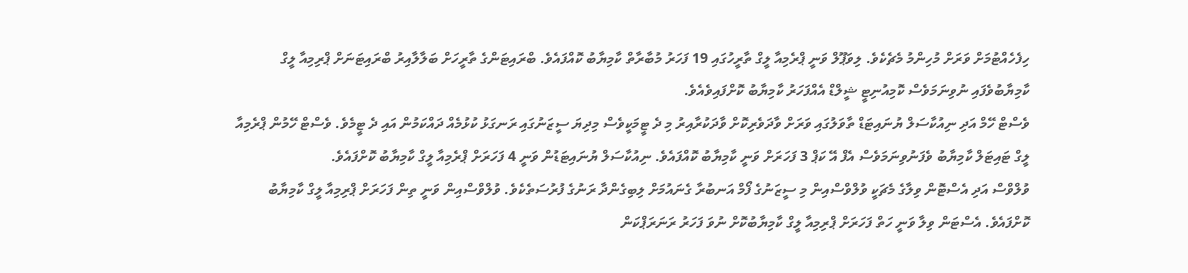ހިފެހެއްޓުމަށް ވަރަށް މުހިންމު މެޗެކެވެ. ލިވަޕޫލް ވަނީ ޕްރެމިއާ ލީގް ތާރީހުގައި 19 ފަހަރު މުބާރާތް ކާމިޔާބު ކޮއްފައެވެ. ބްރައިޓަންގެ ތާރީހަށް ބަލާލާއިރު ބްރައިޓަނަށް ޕްރިމިއާ ލީގް ކާމިޔާބުވެފައި ނުވިނަމަވެސް ކޮމިއުނިޓީ ޝީލްޑް އެއްފަހަރު ކާމިޔާބު ކޮށްފައިވެއެވެ.
ވެސްޓް ހޭމް އަދި ނިއުކާސަލް ޔުނައިޓަޑް ތާވަލުގައި ވަރަށް ވާދަވެރިކޮށް ވާދަކުރާއިރު މި ދެ ޓީމަކީވެސް މިދިޔަ ސީޒަނުގައި ރަނގަޅު ކުޅުމެއް ދައްކަމުން އައި ދެ ޓީމެވެ. ވެސްޓް ހޭމުން ޕްރެމިއާ ލީގް ޓައިޓަލް ކާމިޔާބު ވެފަނުވިނަމަވެސް އެފް އޭ ކަޕް 3 ފަހަރަށް ވަނީ ކާމިޔާބު ކޮއްފައެވެ. ނިއުކާސަލް ޔުނައިޓަޑުން ވަނީ 4 ފަހަރަށް ޕްރެމިއާ ލީގް ކާމިޔާބު ކޮށްފައެވެ.
ވުލްވްސް އަދި އެސްޓޮން ވިލާގެ މެޗަކީ ވުލްވްސްއިން މި ސީޒަނުގެ ފޯމް އަނބުރާ ގެނައުމަށް ލިބިގެންދާ ރަނުގެ ފުރުސަތެކެވެ. ވުލްވްސްއިން ވަނީ ތިން ފަހަރަށް ޕްރިމިއާ ލީގް ކާމިޔާބު ކޮށްފައެވެ. އެސްޓަން ވިލާ ވަނީ ހަތް ފަހަރަށް ޕްރިމިއާ ލީގް ކާމިޔާބުކޮށް ނުވަ ފަހަރު ރަނަރަޕްކަން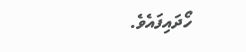ހޯދައިފައެވެ.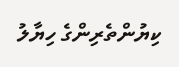ކިޔުންތެރިންގެ ހިޔާލު